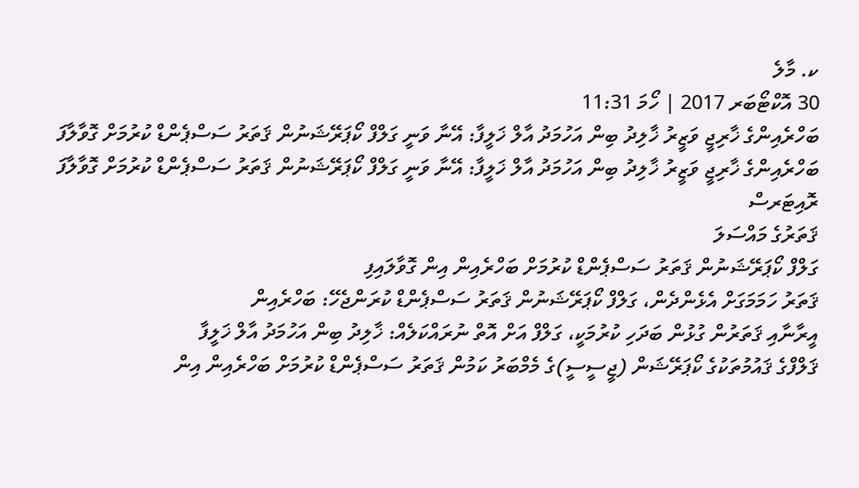ކ. މާލެ
30 އޮކްޓޯބަރ 2017 | ހޯމަ 11:31
ބަހްރެއިންގެ ޚާރިޖީ ވަޒީރު ޚާލިދު ބިން އަހުމަދު އާލް ޚަލީފާ: އޭނާ ވަނީ ގަލްފް ކޯޕަރޭޝަނުން ޤަތަރު ސަސްޕެންޑް ކުރުމަށް ގޮވާލާފަ
ބަހްރެއިންގެ ޚާރިޖީ ވަޒީރު ޚާލިދު ބިން އަހުމަދު އާލް ޚަލީފާ: އޭނާ ވަނީ ގަލްފް ކޯޕަރޭޝަނުން ޤަތަރު ސަސްޕެންޑް ކުރުމަށް ގޮވާލާފަ
ރޮއިޓަރސް
ޤަތަރުގެ މައްސަލަ
ގަލްފް ކޯޕަރޭޝަނުން ޤަތަރު ސަސްޕެންޑް ކުރުމަށް ބަހްރެއިން އިން ގޮވާލައިފި
ޤަތަރު ހަމަމަގަށް އެޅެންދެން، ގަލްފް ކޯޕަރޭޝަނުން ޤަތަރު ސަސްޕެންޑް ކުރަންޖެހޭ: ބަހްރެއިން
އީރާނާއި ޤަތަރުން ގުޅުން ބަދަހި ކުރުމަކީ، ގަލްފް އަށް އޮތް ނުރައްކަލެއް: ޚާލިދު ބިން އަހުމަދު އާލް ޚަލީފާ
ޤަލްފްގެ ޤައުމުތަކުގެ ކޯޕަރޭޝަން (ޖީސީސީ)ގެ މެމްބަރު ކަމުން ޤަތަރު ސަސްޕެންޑް ކުރުމަށް ބަހްރެއިން އިން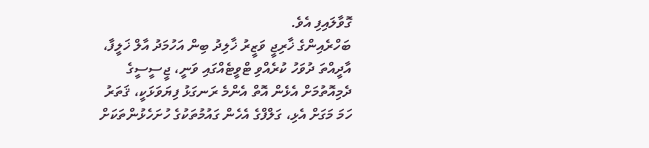ގޮވާލައިފި އެވެ.
ބަހްރެއިންގެ ޚާރިޖީ ވަޒީރު ޚާލިދު ބިން އަހުމަދު އާލް ޚަލީފާ، އާދީއްތަ ދުވަހު ކުރެއްވި ޓްވީޓެއްގައި ވަނީ، ޖީސީސީގެ ދެމިއޮތުމަށް އެޅެން އޮތް އެންމެ ރަނގަޅު ފިޔަވަޅަކީ، ޤަތަރު ހަމަ މަގަށް އެޅި، ގަލްފްގެ އެހެން ގައުމުތަކުގެ ހުށަހެޅުންތަކަށް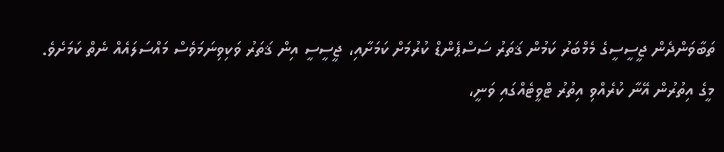ތަބާވަންދެން ޖީސީސީގެ މެމްބަރު ކަމުން ޤަތަރު ސަސްޕެންޑް ކުރުމަށް ކަމަށާއި، ޖީސީސީ އިން ޤަތަރު ވަކިވިނަމަވެސް މައްސަލައެއް ނެތް ކަމަށެވެ.
މީގެ އިތުރުން އޭނާ ކުރެއްވި އިތުރު ޓްވީޓެއްގައި ވަނީ،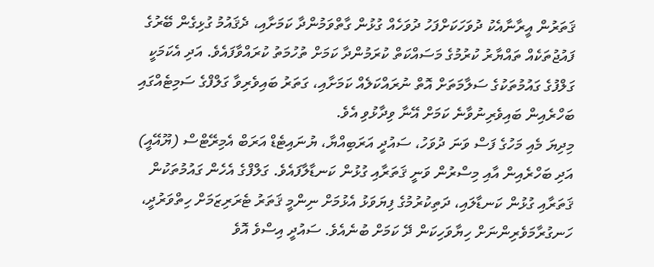ޤަތަރުން އީރާނާއެކު ދުވަހަކަށްފަހު ދުވަހެއް ގުޅުން ގާތްވަމުންދާ ކަމަށާއި، ދެޤައުމު ގުޅިގެން ބޭރުގެ ފައުޖުތަކެއް ތައްޔާރު ކުރުމުގެ މަސައްކަތް ކުރަމުންދާ ކަމަށް ތުހުމަތު ކުރައްވާފައެވެ. އަދި އެކަމަކީ ގަލްފުގެ ގައުމުތަކުގެ ސަލާމަތަށް އޮތް ނުރައްކަލެއް ކަމަށާއި، ގަތަރު ބައިވެރިވާ ގަލްފްގެ ސަމިޓެއްގައި ބަހްރެއިން ބައިވެރިނުވާނެ ކަމަށް އޭނާ ވިދާޅުވި އެވެ.
މިދިޔަ މެއި މަހުގެ ފަސް ވަނަ ދުވަހު، ސައުދީ އަރަބިއްޔާ، ޔުނައިޓެޑް އަރަބް އެމިރޭޓްސް (ޔޫއޭއީ) އަދި ބަހްރެއިން އާއި މިސްރުން ވަނީ ޤަތަރާއި ގުޅުން ކަނޑާލާފައެވެ. ގަލްފްގެ އެހެން ގައުމުތަކުން ޤަތަރާއި ގުޅުން ކަނޑާލައި، ދަތިކުރުމުގެ ފިޔަވަޅު އެޅުމަށް ނިންމީ ޤަތަރު ޓެރަރިޒަމަށް ހިތްވަރުދީ، ހަނގުރާމަވެރިންނަށް ހިޔާވަހިކަން ދޭ ކަމަށް ބުނެއެވެ. ސައުދީ އިސްވެ އޮވެ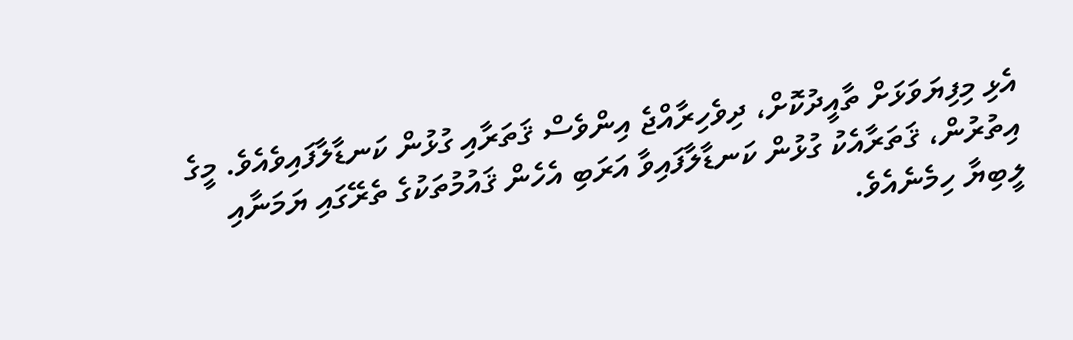އެޅި މިފިޔަވަޅަށް ތާއީދުކޮށް، ދިވެހިރާއްޖެ އިންވެސް ޤަތަރާއި ގުޅުން ކަނޑާލާފައިވެއެވެ. މީގެ އިތުރުން، ޤަތަރާއެކު ގުޅުން ކަނޑާލާފައިވާ އަރަބި އެހެން ޤައުމުތަކުގެ ތެރޭގައި ޔަމަނާއި ލީބިޔާ ހިމެނެއެވެ.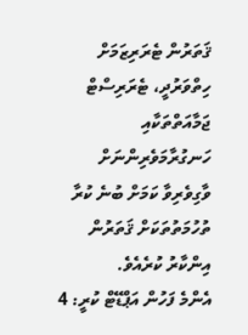ޤަތަރުން ޓެރަރިޒަމަށް ހިތްވަރުދީ، ޓެރަރިސްޓް ޖަމާއަތްތަކާއި ހަނގުރާމަވެރިންނަށް ވާގިވެރިވާ ކަމަށް ބުނެ ކުރާ ތުހުމަތުތަކަށް ޤަތަރުން އިންކާރު ކުރެއެވެ.
އެންމެ ފަހުން އަޕްޑޭޓް ކުރީ: 4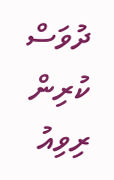ދުވަސް ކުރިން
ރިވިއު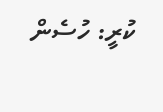ކުރީ: ހުސެން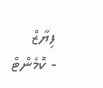ފިޔާޒް
- ކޮމެންޓް